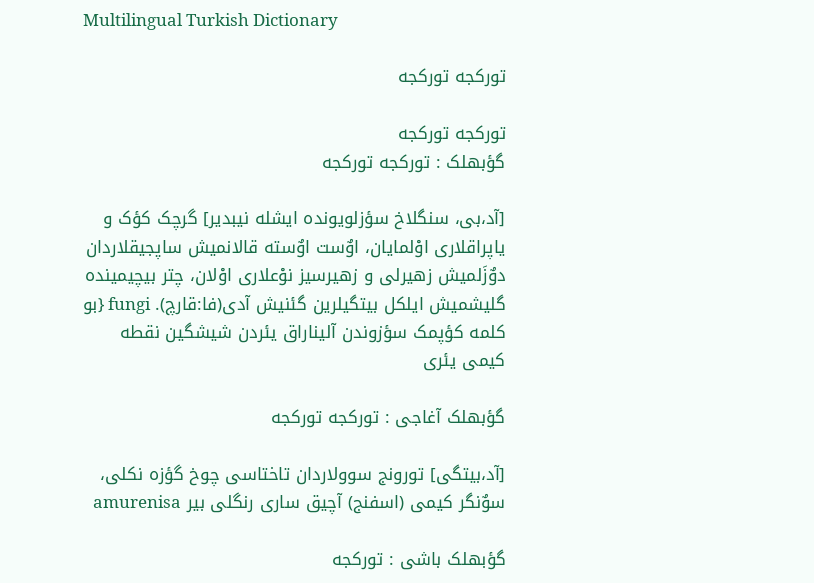Multilingual Turkish Dictionary

تورکجه تورکجه

تورکجه تورکجه
گؤبهلک : تورکجه تورکجه

[آد،بی، سنگلاخ سؤزلویونده ایشله نیبدیر] گرچک کؤک و یاپراقلاری اوْلمایان، اوٌست اوٌسته قالانمیش ساپجیقلاردان دوٌزَلمیش زهیرلی و زهیرسیز نوْعلاری اوْلان، چتر بیچیمینده گلیشمیش ایلکل بیتگیلرین گئنیش آدی(فا:قارچ). fungi {بو کلمه کؤپمک سؤزوندن آلیناراق یئردن شیشگین نقطه کیمی یئری

گؤبهلک آغاجی : تورکجه تورکجه

[آد،بیتگی] تورونج سوولاردان تاختاسی چوخ گؤزه نکلی، سوٌنگر کیمی (اسفنج) آچیق ساری رنگلی بیر amurenisa

گؤبهلک باشی : تورکجه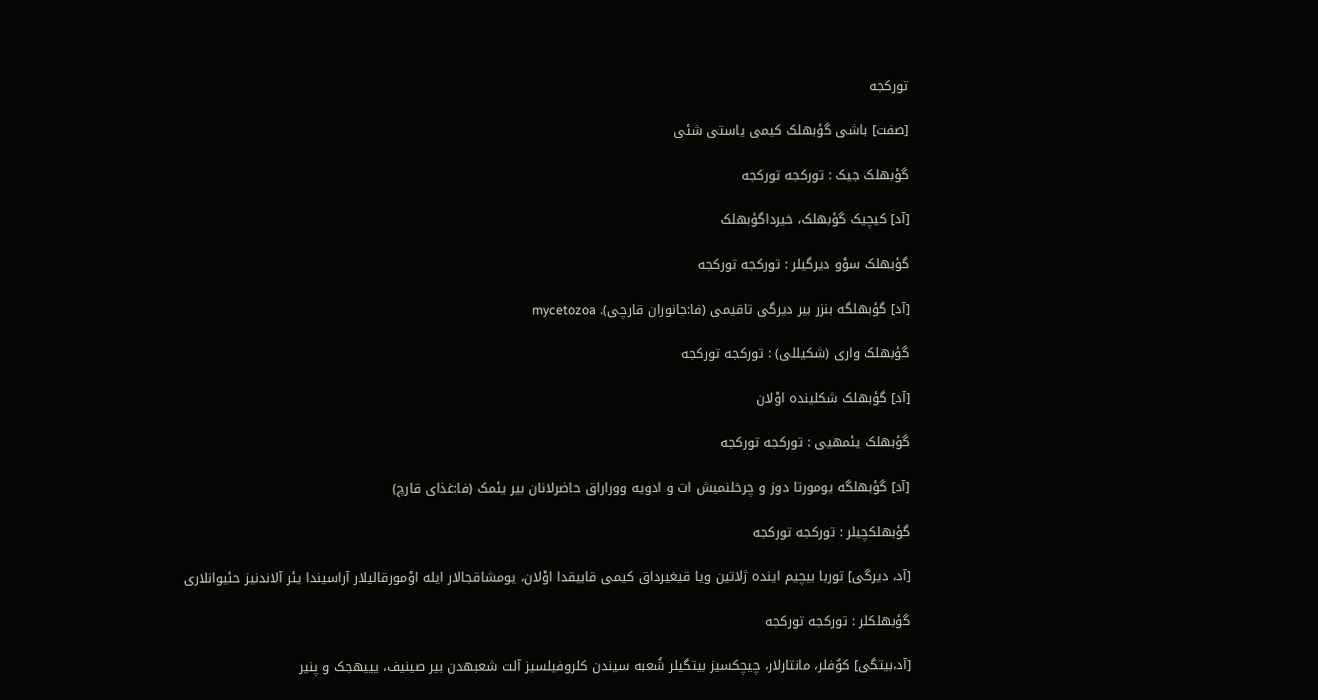تورکجه

[صفت] باشی گؤبهلک کیمی یاستی شئی

گؤبهلک جیک : تورکجه تورکجه

[آد] کیچیک گؤبهلک، خیرداگؤبهلک

گؤبهلک سوْو دیرگیلر : تورکجه تورکجه

[آد] گؤبهلگه بنزر بیر دیرگی تاقیمی (فا:جانوران قارچی). mycetozoa

گؤبهلک واری (شکیللی) : تورکجه تورکجه

[آد] گؤبهلک شکلینده اوْلان

گؤبهلک یئمهیی : تورکجه تورکجه

[آد] گؤبهلگه یومورتا دوز و چرخلنمیش ات و ادویه ووراراق حاضرلانان بیر یئمک (فا:غذای قارچ)

گؤبهلکچیلر : تورکجه تورکجه

[آد، دیرگی] توربا بیچیم اینده ژلاتین ویا قیغیرداق کیمی قابیقدا اوْلان، یومشاقجالار ایله اوْمورقالیلار آراسیندا یئر آلاندنیز حئیوانلاری

گؤبهلکلر : تورکجه تورکجه

[آد،بیتگی] کوٌفلر، مانتارلار، چیچکسیز بیتگیلر شُعبه سیندن کلروفیلسیز آلت شعبهدن بیر صینیف، یییهجک و پنیر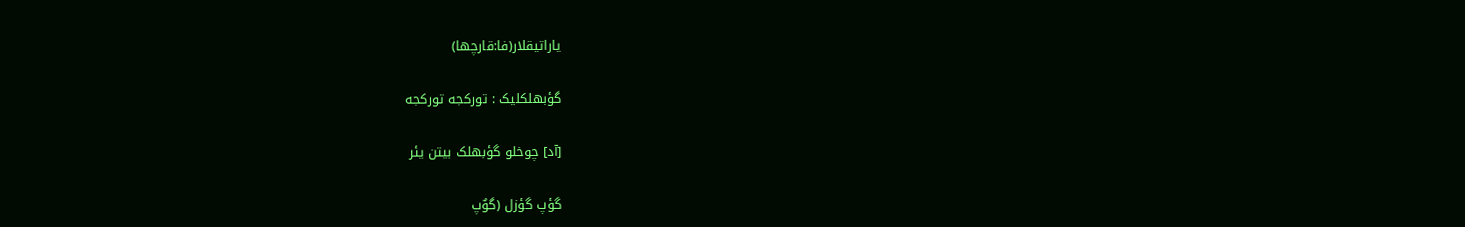یاراتیقلار(فا:قارچها)

گؤبهلکلیک : تورکجه تورکجه

[آد] چوخلو گؤبهلک بیتن یئر

گؤپ گؤزل (گوٌپ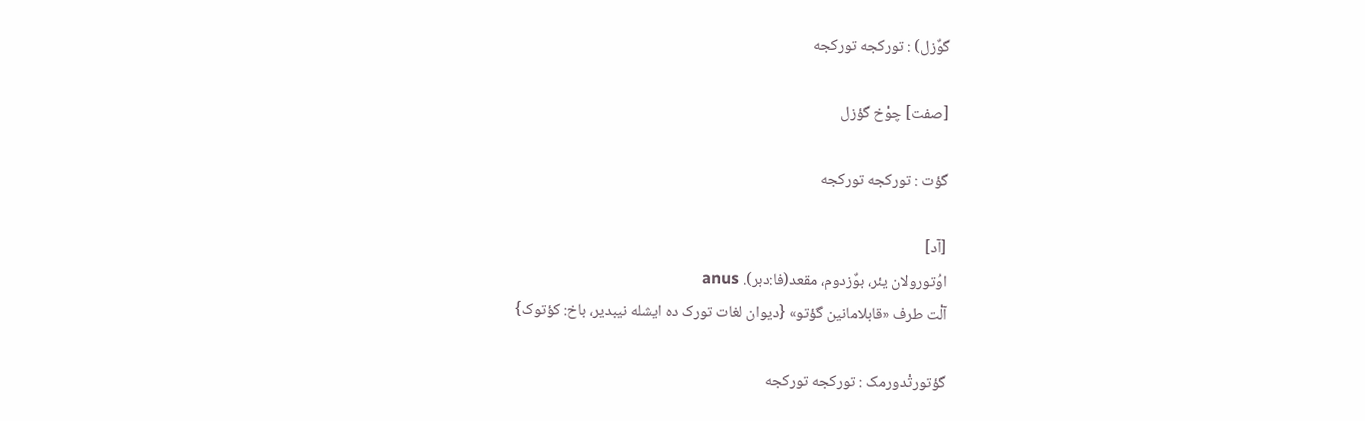گوٌزل) : تورکجه تورکجه

[صفت] چوْخ گؤزل

گؤت : تورکجه تورکجه

[آد]
اوُتورولان یئر، بوٌزدوم، مقعد(فا:دبر). anus
آلْت طرف «قابلامانین گؤتو» {دیوان لغات تورک ده ایشله نیبدیر، باخ: کؤتوک}

گؤتورتْدورمک : تورکجه تورکجه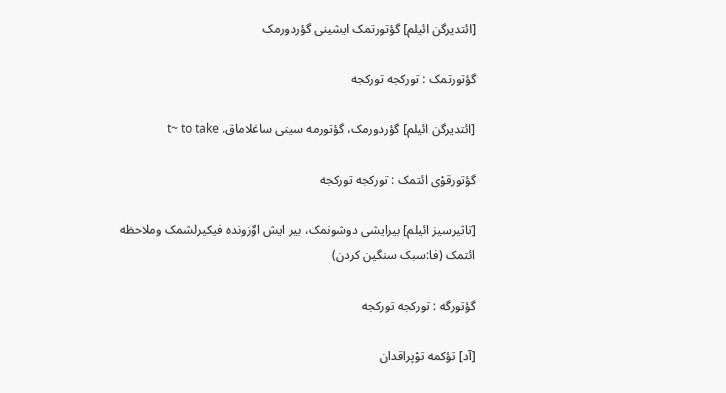[ائتدیرگن ائیلم] گؤتورتمک ایشینی گؤردورمک

گؤتورتمک : تورکجه تورکجه

[ائتدیرگن ائیلم] گؤردورمک، گؤتورمه سینی ساغلاماق. t~ to take

گؤتورقوْی ائتمک : تورکجه تورکجه

[تاثیرسیز ائیلم] بیرایشی دوشونمک، بیر ایش اوٌزونده فیکیرلشمک وملاحظه ائتمک (فا:سبک سنگین کردن)

گؤتورگه : تورکجه تورکجه

[آد] تؤکمه توْپراقدان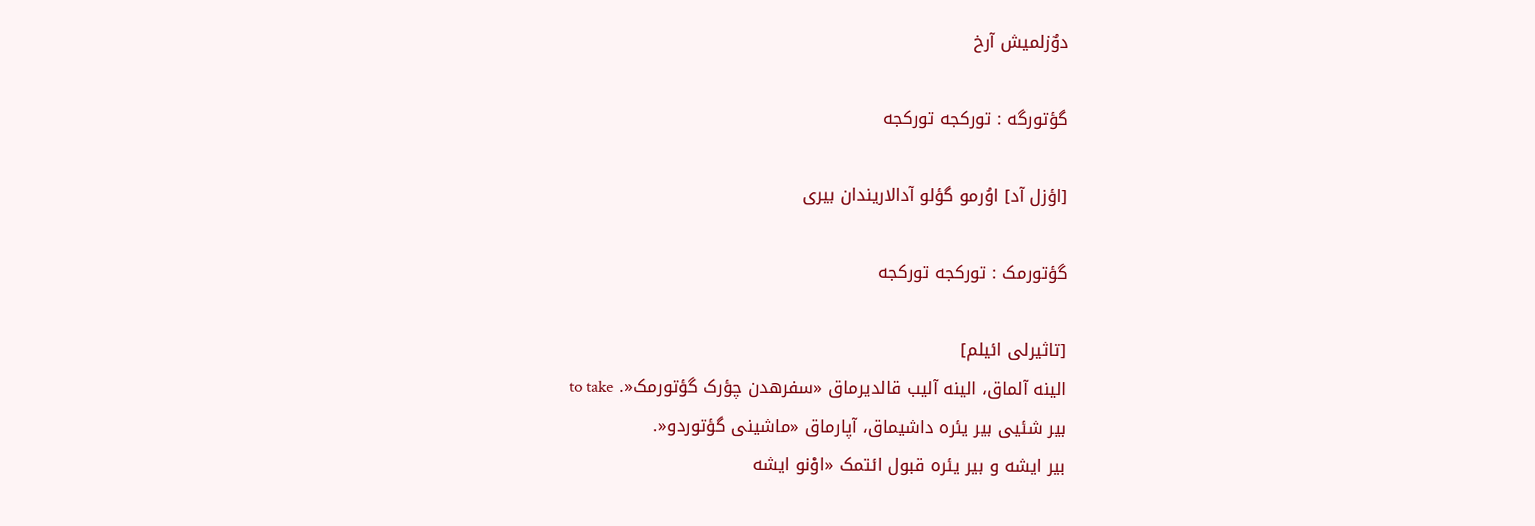دوٌزلمیش آرخ

گؤتورگه : تورکجه تورکجه

[اؤزل آد] اوُرمو گؤلو آدالاریندان بیری

گؤتورمک : تورکجه تورکجه

[تاثیرلی ائیلم]
الینه آلماق، الینه آلیب قالدیرماق «سفرهدن چؤرک گؤتورمک«. to take
بیر شئیی بیر یئره داشیماق، آپارماق «ماشینی گؤتوردو«.
بیر ایشه و بیر یئره قبول ائتمک «اوْنو ایشه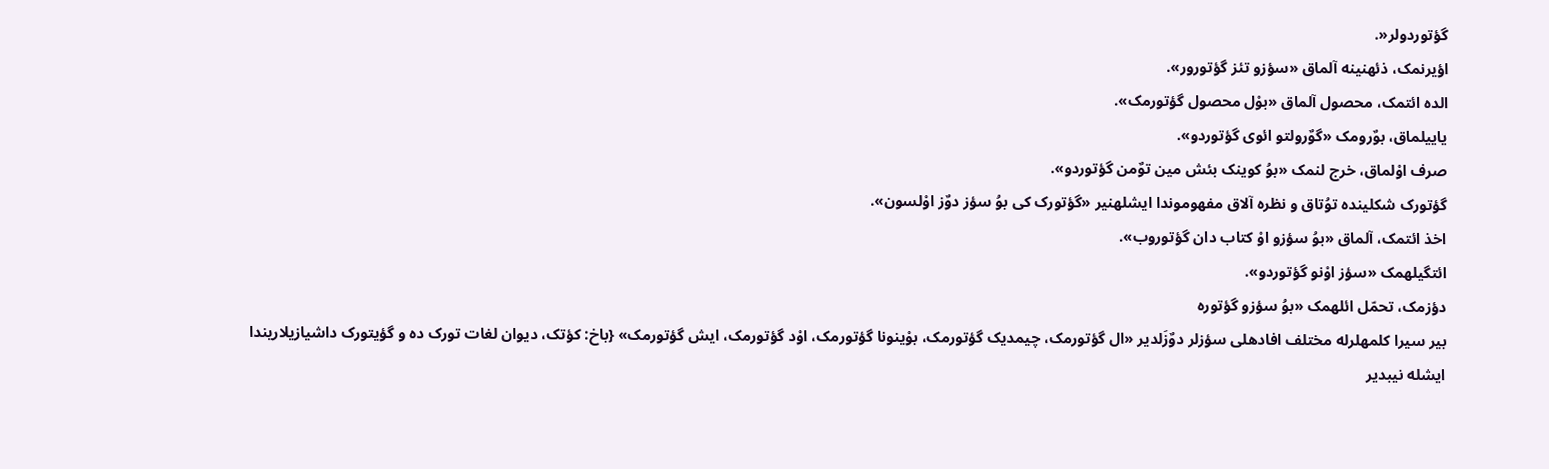گؤتوردولر«.
اؤیرنمک، ذئهنینه آلماق «سؤزو تئز گؤتورور».
الده ائتمک، محصول آلماق «بوْل محصول گؤتورمک».
یاییلماق، بوٌرومک «گوٌرولتو ائوی گؤتوردو».
صرف اوْلماق، خرج لنمک «بوُ کوینک بئش مین توٌمن گؤتوردو».
گؤتورک شکلینده توُتاق و نظره آلاق مفهوموندا ایشلهنیر «گؤتورک کی بوُ سؤز دوٌز اوْلسون».
اخذ ائتمک، آلماق «بوُ سؤزو اوْ کتاب دان گؤتوروب».
ائتگیلهمک «سؤز اوْنو گؤتوردو».
دؤزمک، تحمّل ائلهمک «بوُ سؤزو گؤتوره
بیر سیرا کلمهلرله مختلف افادهلی سؤزلر دوٌزَلدیر «ال گؤتورمک، چیمدیک گؤتورمک، بوْینونا گؤتورمک، اوْد گؤتورمک، ایش گؤتورمک» {باخ: کؤتک، دیوان لغات تورک ده و گؤیتورک داشیازیلاریندا ایشله نیبدیر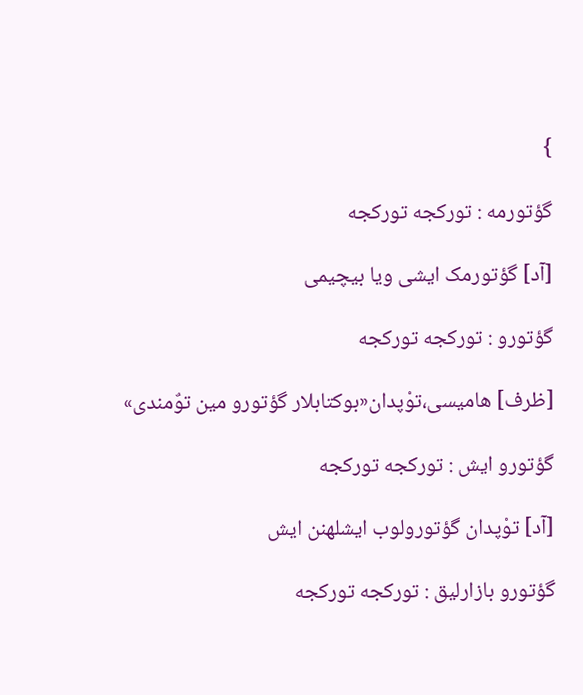}

گؤتورمه : تورکجه تورکجه

[آد] گؤتورمک ایشی ویا بیچیمی

گؤتورو : تورکجه تورکجه

[ظرف] هامیسی،توْپدان«بوکتابلار گؤتورو مین توٌمندی»

گؤتورو ایش : تورکجه تورکجه

[آد] توْپدان گؤتورولوب ایشلهنن ایش

گؤتورو بازارلیق : تورکجه تورکجه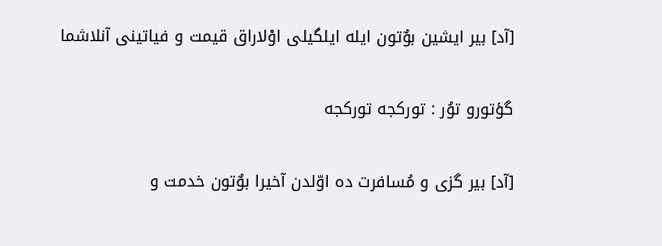[آد] بیر ایشین بوٌتون ایله ایلگیلی اوْلاراق قیمت و فیاتینی آنلاشما

گؤتورو توُر : تورکجه تورکجه

[آد] بیر گزی و مُسافرت ده اوّلدن آخیرا بوٌتون خدمت و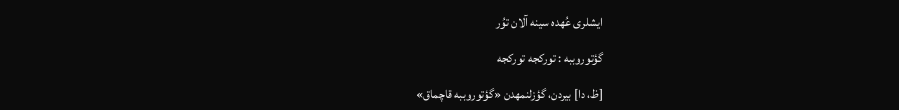ایشلری عُهده سینه آلان توُر

گؤتوروببه : تورکجه تورکجه

[ظ، دا] بیردن، گؤزلنمهدن «گؤتوروببه قاچماق»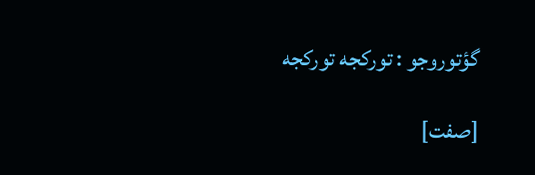گؤتوروجو : تورکجه تورکجه

[صفت]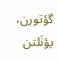گؤتورن، یؤنَلتن